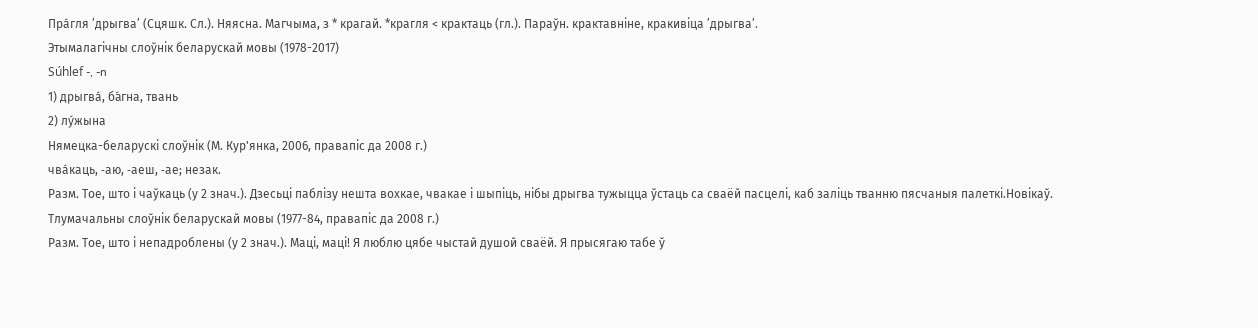Пра́гля ’дрыгва’ (Сцяшк. Сл.). Няясна. Магчыма, з * крагай. *крагля < крактаць (гл.). Параўн. крактавніне, кракивіца ’дрыгва’.
Этымалагічны слоўнік беларускай мовы (1978-2017)
Súhlef -, -n
1) дрыгва́, ба́гна, твань
2) лу́жына
Нямецка-беларускі слоўнік (М. Кур'янка, 2006, правапіс да 2008 г.)
чва́каць, ‑аю, ‑аеш, ‑ае; незак.
Разм. Тое, што і чаўкаць (у 2 знач.). Дзесьці паблізу нешта вохкае, чвакае і шыпіць, нібы дрыгва тужыцца ўстаць са сваёй пасцелі, каб заліць тванню пясчаныя палеткі.Новікаў.
Тлумачальны слоўнік беларускай мовы (1977-84, правапіс да 2008 г.)
Разм. Тое, што і непадроблены (у 2 знач.). Маці, маці! Я люблю цябе чыстай душой сваёй. Я прысягаю табе ў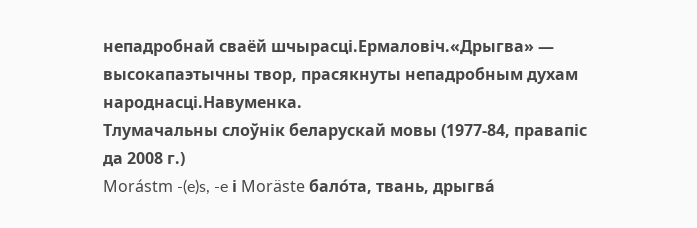непадробнай сваёй шчырасці.Ермаловіч.«Дрыгва» — высокапаэтычны твор, прасякнуты непадробным духам народнасці.Навуменка.
Тлумачальны слоўнік беларускай мовы (1977-84, правапіс да 2008 г.)
Morástm -(e)s, -e і Moräste бало́та, твань, дрыгва́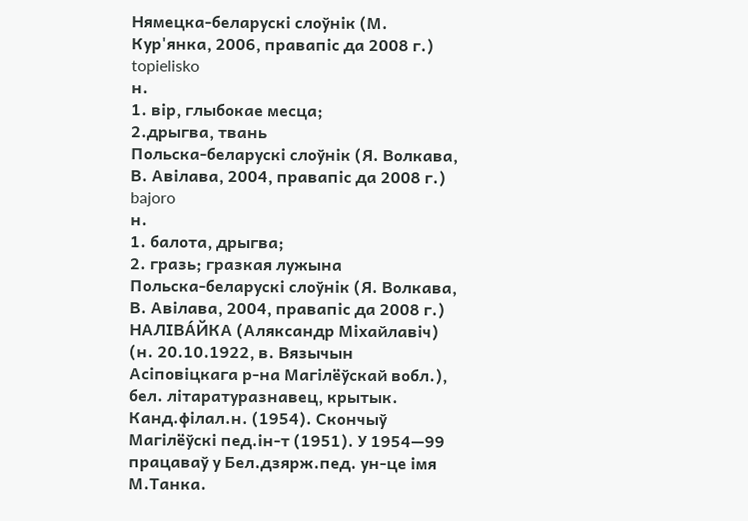Нямецка-беларускі слоўнік (М. Кур'янка, 2006, правапіс да 2008 г.)
topielisko
н.
1. вір, глыбокае месца;
2.дрыгва, твань
Польска-беларускі слоўнік (Я. Волкава, В. Авілава, 2004, правапіс да 2008 г.)
bajoro
н.
1. балота, дрыгва;
2. гразь; гразкая лужына
Польска-беларускі слоўнік (Я. Волкава, В. Авілава, 2004, правапіс да 2008 г.)
НАЛІВА́ЙКА (Аляксандр Міхайлавіч) (н. 20.10.1922, в. Вязычын Асіповіцкага р-на Магілёўскай вобл.),
бел. літаратуразнавец, крытык. Канд.філал.н. (1954). Скончыў Магілёўскі пед.ін-т (1951). У 1954—99 працаваў у Бел.дзярж.пед. ун-це імя М.Танка.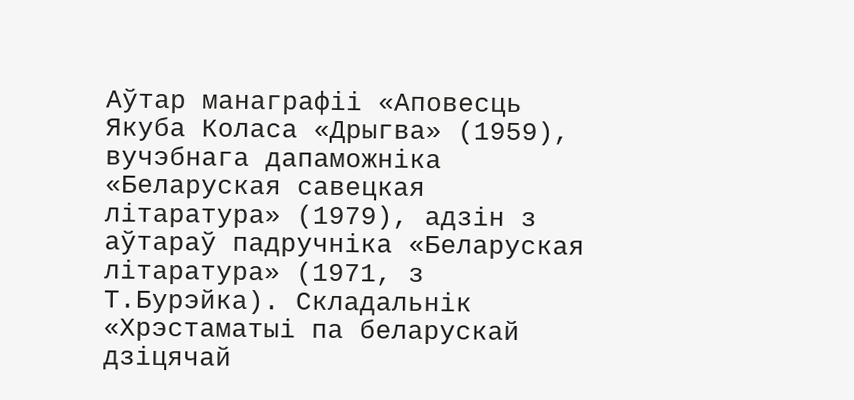Аўтар манаграфіі «Аповесць Якуба Коласа «Дрыгва» (1959), вучэбнага дапаможніка «Беларуская савецкая літаратура» (1979), адзін з аўтараў падручніка «Беларуская літаратура» (1971, з Т.Бурэйка). Складальнік «Хрэстаматыі па беларускай дзіцячай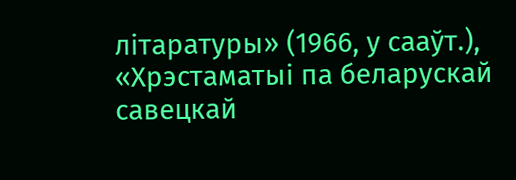літаратуры» (1966, у сааўт.), «Хрэстаматыі па беларускай савецкай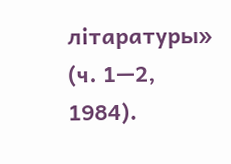літаратуры» (ч. 1—2, 1984).